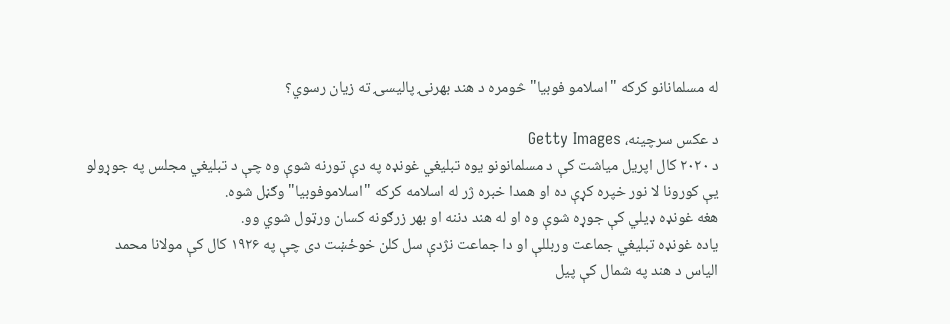له مسلمانانو کرکه "اسلامو فوبیا" څومره د هند بهرنۍ پاليسۍ ته زیان رسوي؟

د عکس سرچینه، Getty Images
د ۲۰۲۰ کال اپریل میاشت کې د مسلمانونو یوه تبلیغي غونډه په دې تورنه شوې وه چې د تبلیغي مجلس په جوړولو یې کورونا لا نور خپره کړې ده او همدا خبره ژر له اسلامه کرکه "اسلاموفوبیا" وګڼل شوه.
هغه غونډه ډيلي کې جوړه شوې وه او له هند دننه او بهر زرګونه کسان ورټول شوي وو.
یاده غونډه تبلیغي جماعت وربللې او دا جماعت نژدې سل کلن خوځښت دی چې په ۱۹۲۶ کال کې مولانا محمد الياس د هند په شمال کې پیل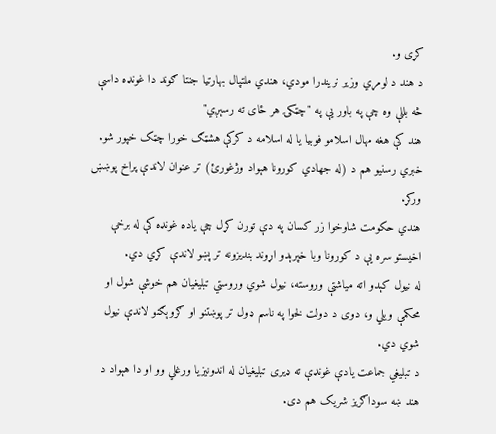کړی و.
د هند د لومړي وزیر نریندرا مودي، هندي ملتپال بهارتیا جنتا ګوند دا غونډه داسې څه بللې وه چې په باور یې په "چټکۍ هر ځای ته رسېږي"
هند کې هغه مهال اسلامو فوبیا یا له اسلامه د کرکې هشټګ خورا چټک خپور شو. خبري رسنیو هم د (له جهادي کورونا هېواد وژغورئ) تر عنوان لاندې پراخ پوښښ ورکړ.
هندي حکومت شاوخوا زر کسان په دې تورن کړل چې یاده غونډه کې له برخې اخیستو سره یې د کورونا وبا خپرېدو اړوند بندیزونه تر پښو لاندې کړي دي.
له نیول کېدو اته میاشتې وروسته، نیول شوي وروستي تبلیغیان هم خوشې شول او محکمې ویلي و، دوی د دولت لخوا په ناسم ډول تر پوښتنو او ګروېګنو لاندې نیول شوي دي.
د تبلیغي جماعت یادې غونډې ته ډیری تبلیغیان له اندونیزیا ورغلي وو او دا هېواد د هند ښه سوداګریز شریک هم دی.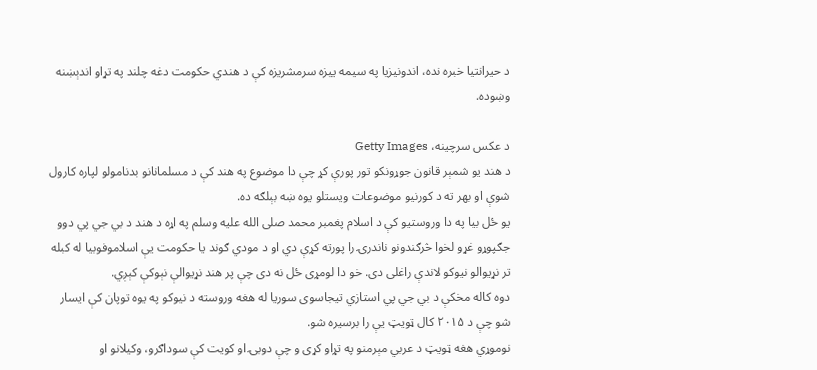د حیرانتیا خبره نده، اندونیزیا په سیمه ییزه سرمشریزه کې د هندي حکومت دغه چلند په تړاو اندېښنه وښوده.

د عکس سرچینه، Getty Images
د هند یو شمېر قانون جوړونکو تور پورې کړ چې دا موضوع په هند کې د مسلمانانو بدنامولو لپاره کارول شوې او بهر ته د کورنیو موضوعات ویستلو یوه ښه بېلګه ده.
یو ځل بیا په دا وروستیو کې د اسلام پغمبر محمد صلی الله علیه وسلم په اړه د هند د بي جي پي دوو جګپوړو غړو لخوا څرګندونو ناندرۍ را پورته کړې دي او د مودي ګوند یا حکومت یې اسلاموفوبیا له کبله تر نړیوالو نیوکو لاندې راغلی دی. خو دا لومړی ځل نه دی چې پر هند نړیوالې نېوکې کېږي.
دوه کاله مخکې د بي جي پي استازي تیجاسوی سوریا له هغه وروسته د نیوکو په یوه توپان کې ایسار شو چې د ۲۰۱۵ کال ټویټ یې را برسیره شو.
نوموړي هغه ټویټ د عربي مېرمنو په تړاو کړی و چې دوبۍ او کویت کې سوداګرو، وکیلانو او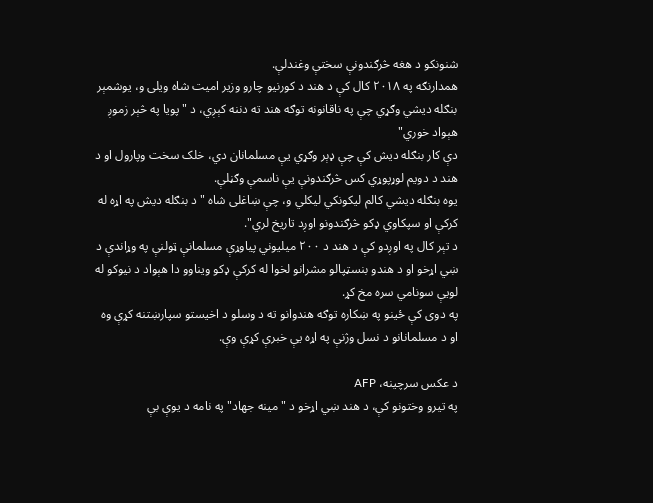شنونکو د هغه څرګندونې سختې وغندلې.
همدارنګه په ۲۰۱۸ کال کې د هند د کورنیو چارو وزیر امیت شاه ویلی و، یوشمېر بنګله دیشي وګړي چې په ناقانونه توګه هند ته دننه کېږي، د "پویا په څېر زموږ هېواد خوري"
دې کار بنګله دیش کې چې ډېر وګړي یې مسلمانان دي، خلک سخت وپارول او د هند د دویم لوړپوړي کس څرګندونې یې ناسمې وګڼلې.
یوه بنګله دیشي کالم لیکونکي لیکلي و، چې ښاغلی شاه "د بنګله دیش په اړه له کرکې او سپکاوي ډکو څرګندونو اوږد تاریخ لري".
د تېر کال په اوږدو کې د هند د ۲۰۰ میلیوني پیاوړې مسلمانې ټولنې په وړاندې د ښي اړخو او د هندو بنسټپالو مشرانو لخوا له کرکې ډکو ویناوو دا هېواد د نیوکو له لویې سونامي سره مخ کړ.
په دوی کې ځینو په ښکاره توګه هندوانو ته د وسلو د اخیستو سپارښتنه کړې وه او د مسلمانانو د نسل وژنې په اړه یې خبرې کړې وې.

د عکس سرچینه، AFP
په تیرو وختونو کې، د هند ښي اړخو د "مینه جهاد" په نامه د یوې بې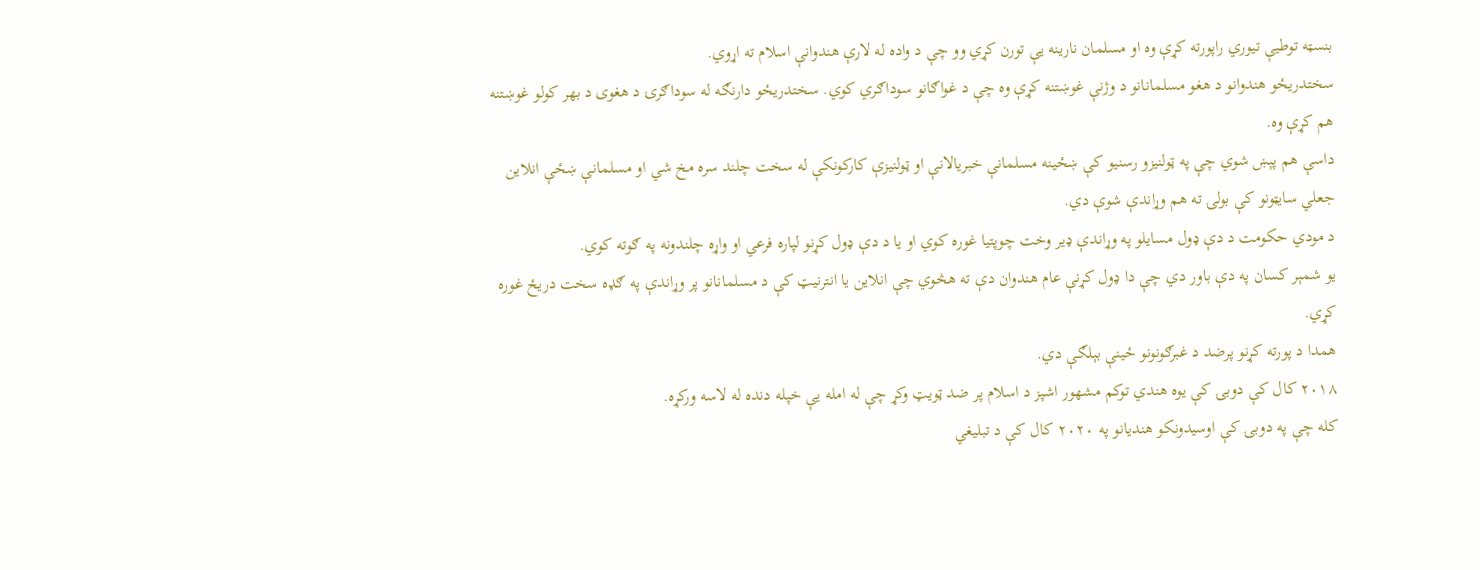بنسټه توطیې تیوري راپورته کړې وه او مسلمان نارینه یې تورن کړي وو چې د واده له لارې هندوانې اسلام ته اړوي.
سختدریځو هندوانو د هغو مسلمانانو د وژنې غوښتنه کړې وه چې د غواګانو سوداګري کوي. سختدریځو دارنګه له سوداګرۍ د هغوی د بهر کولو غوښتنه هم کړې وه.
داسې هم پېښ شوي چې په ټولنیزو رسنیو کې ښځینه مسلمانې خبریالانې او ټولنیزې کارکونکې له سخت چلند سره مخ شي او مسلمانې ښځې انلاین جعلي سایټونو کې بولۍ ته هم وړاندې شوې دي.
د مودي حکومت د دې ډول مسایلو په وړاندې ډیر وخت چوپتیا غوره کوي او یا د دې ډول کړنو لپاره فرعي او واړه چلندونه په ګوته کوي.
یو شمېر کسان په دې باور دي چې دا ډول کړنې عام هندوان دې ته هڅوي چې انلاین یا انترنیټ کې د مسلمانانو پر وړاندې په ګډه سخت دریځ غوره کړي.
همدا د پورته کړنو پرضد د غبرګونونو ځینې بېلګې دي.
۲۰۱۸ کال کې دوبۍ کې یوه هندي توکم مشهور اشپز د اسلام پر ضد ټویټ وکړ چې له امله یې خپله دنده له لاسه ورکړه.
کله چې په دوبۍ کې اوسیدونکو هنديانو په ۲۰۲۰ کال کې د تبلیغي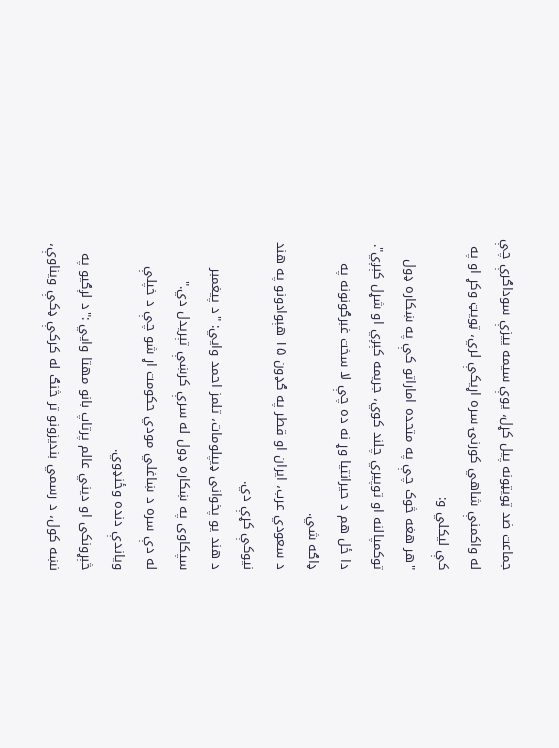جماعت ضد ټویټونه پیل کړل، یوې سیمه ییزې سوداګرې چې له واکمنې شاهي کورنۍ سره اړیکې لري، ټویټ وکړ او په کې لیکلي و:
"هر هغه څوک چې په متحده اماراتو کې په ښکاره ډول توکمپالنه او توپیري چلند کوي، جریمه کېږي او شړل کېږي".
دا ځل هم د حیرانتیا وړ نه ده چې لا سخت غبرګونونه په ډاګه شي.
د سعودي عرب، ایران او قطر په ګډون ۱۵ هېوادونو په هند نیوکې کړې دي.
د هند یو پخوانی ډیپلومات، تلمز احمد وايي: "د پیغمبر سپکاوی په ښکاره ډول له سرې کرښې تېریدل دي."
له دې سره د ښاغلي مودي حکومت اړ شو چې د خپلې ویاندې دنده وځنډوي.
څېړونکی او دیني عالم پرتاپ بانو مهتا وايي :"د لږګیو په نښه کول، د رسمي بندیزونو تر څنګ له کرکې ډکې ویناوې،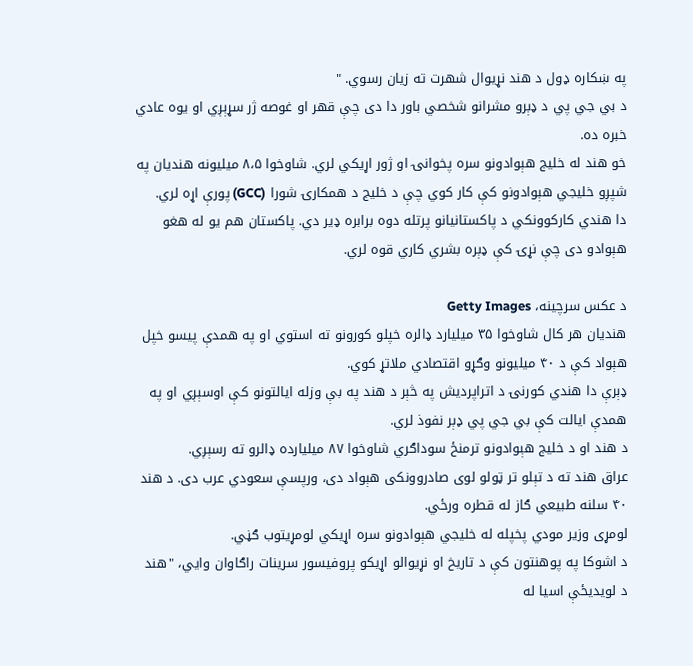په ښکاره ډول د هند نړیوال شهرت ته زیان رسوي. "
د بي جي پي د ډېرو مشرانو شخصي باور دا دی چې قهر او غوصه ژر سړېږي او یوه عادي خبره ده.
خو هند له خلیج هېوادونو سره پخوانۍ او ژور اړیکي لري. شاوخوا ۸،۵ میلیونه هنديان په شپږو خلیجي هېوادونو کې کار کوي چې د خلیج د همکارۍ شورا (GCC) پورې اړه لري.
دا هندي کارکوونکي د پاکستانیانو پرتله دوه برابره ډیر دي. پاکستان هم یو له هغو هېوادو دی چې نړۍ کې ډېره بشري کاري قوه لري.

د عکس سرچینه، Getty Images
هندیان هر کال شاوخوا ۳۵ میلیارد ډالره خپلو کورونو ته استوي او په همدې پيسو خپل هېواد کې د ۴۰ میلیونو وګړو اقتصادي ملاتړ کوي.
ډېرې دا هندي کورنۍ د اتراپردیش په څېر د هند په بې وزله ایالتونو کې اوسېږي او په همدې ایالت کې بي جي پي ډېر نفوذ لري.
د هند او د خلیج هېوادونو ترمنځ سوداګري شاوخوا ۸۷ میلیارده ډالرو ته رسېږي.
عراق هند ته د تېلو تر ټولو لوی صادروونکی هېواد دی، ورپسې سعودي عرب دی. د هند ۴۰ سلنه طبیعي ګاز له قطره ورځي.
لومړی وزیر مودي پخپله له خلیجي هېوادونو سره اړیکي لومړیتوب ګڼي.
د اشوکا په پوهنتون کې د تاریخ او نړیوالو اړیکو پروفیسور سرینات راګاوان وايي، "هند د لویدیځې اسیا له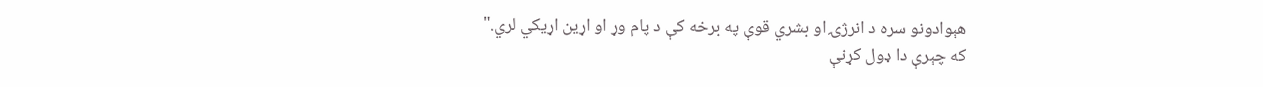هېوادونو سره د انرژۍ او بشري قوې په برخه کې د پام وړ او اړین اړیکي لري."
که چېرې دا ډول کړنې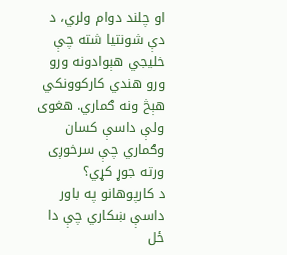او چلند دوام ولري، د دې شونتیا شته چې خلیجي هېوادونه ورو ورو هندي کارکوونکي هېڅ ونه ګماري. هغوی ولې داسې کسان وګماري چې سرخوږی ورته جوړ کړي؟
د کارپوهانو په باور داسې ښکاري چې دا ځل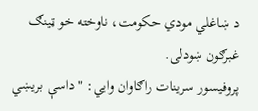د ښاغلي مودي حکومت، ناوخته خو ټینګ غبرګون ښودلی.
پروفیسور سرینات راګاوان وايي: "داسې بریښي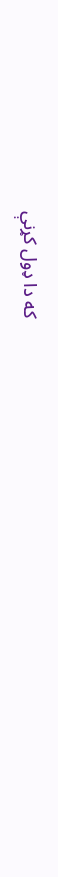که دا ډول کړنې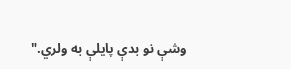وشې نو بدې پایلې به ولري."